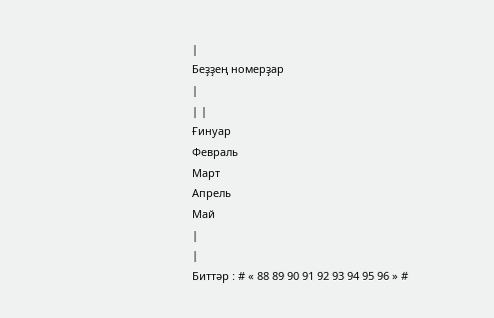|
Беҙҙең номерҙар
|
| |
Ғинуар
Февраль
Март
Апрель
Май
|
|
Биттәр : # « 88 89 90 91 92 93 94 95 96 » #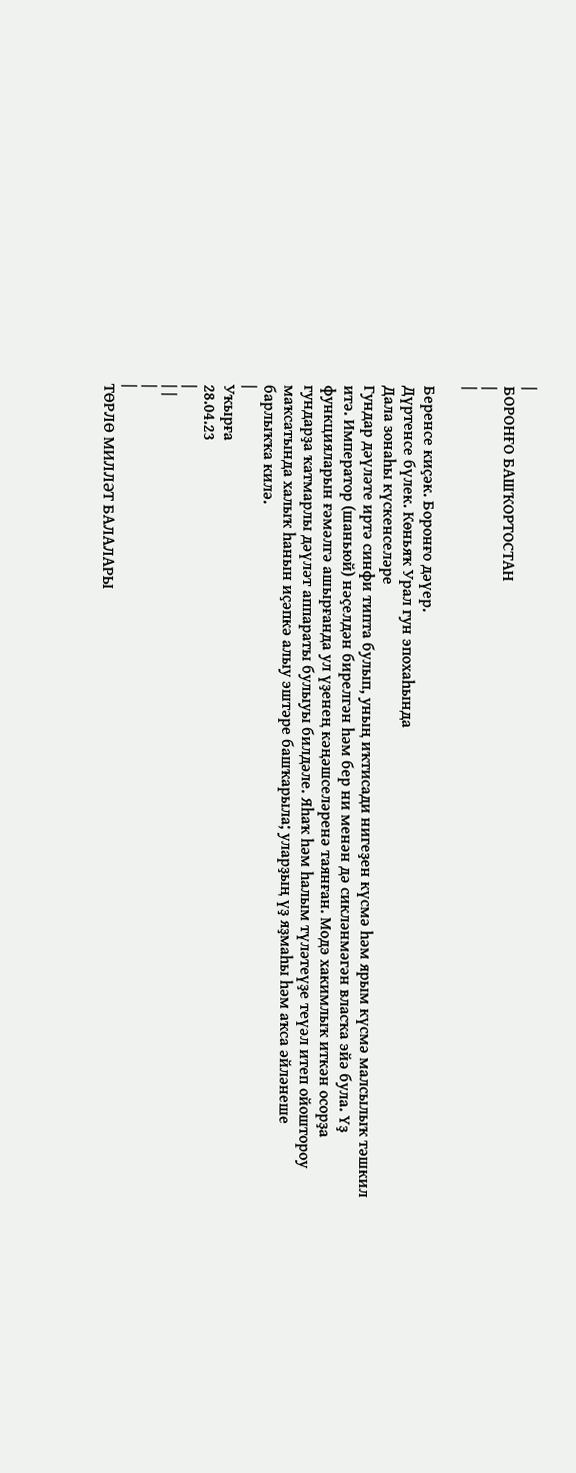|
БОРОНҒО БАШҠОРТОСТАН
|
|

Беренсе киҫәк. Боронғо дәүер.
Дүртенсе бүлек. Көньяҡ Урал гун эпохаһында
Дала зонаһы күскенселәре
Гундар дәүләте иртә синфи типта булып, уның иҡтисади нигеҙен күсмә һәм ярым күсмә малсылыҡ тәшкил итә. Император (шаньюй) нәҫелдән бирелгән һәм бер ни менән дә сикләнмәгән власҡа эйә була. Үҙ функцияларын ғәмәлгә ашырғанда ул үҙенең кәңәшселәренә таянған. Модэ хакимлыҡ иткән осорҙа гундарҙа ҡатмарлы дәүләт аппараты булыуы билдәле. Яһаҡ һәм һалым түләтеүҙе теүәл итеп ойоштороу маҡсатында халыҡ һанын иҫәпкә алыу эштәре башҡарыла; уларҙың үҙ яҙмаһы һәм аҡса әйләнеше барлыҡҡа килә.
|
Уҡырға
28.04.23
|
| |
|
|
ТӨРЛӨ МИЛЛӘТ БАЛАЛАРЫ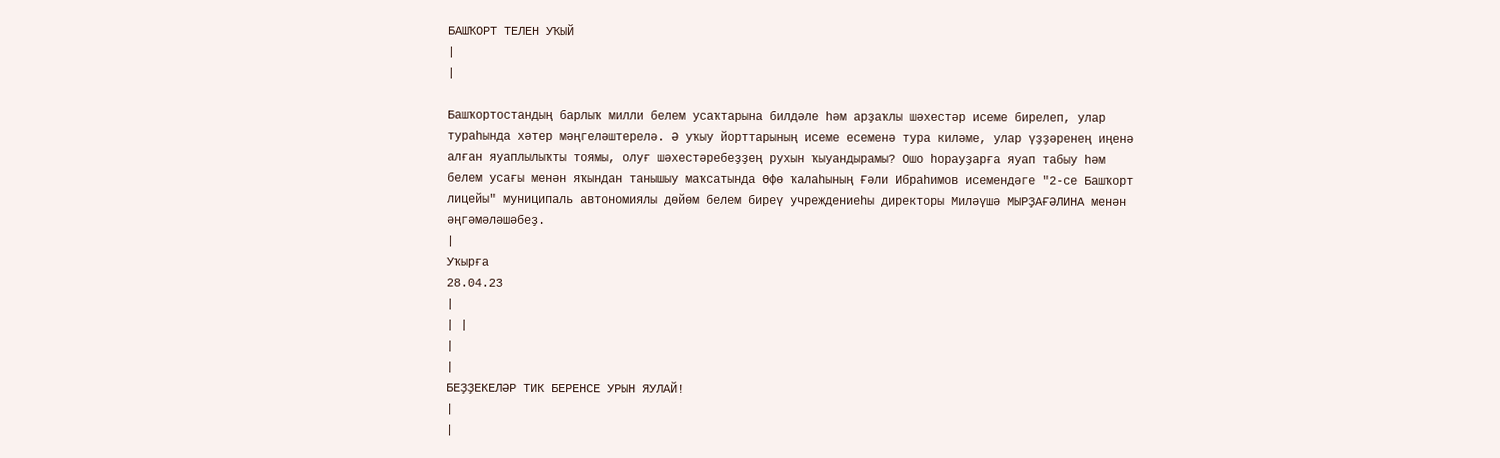БАШҠОРТ ТЕЛЕН УҠЫЙ
|
|

Башҡортостандың барлыҡ милли белем усаҡтарына билдәле һәм арҙаҡлы шәхестәр исеме бирелеп, улар тураһында хәтер мәңгеләштерелә. Ә уҡыу йорттарының исеме есеменә тура киләме, улар үҙҙәренең иңенә алған яуаплылыҡты тоямы, олуғ шәхестәребеҙҙең рухын ҡыуандырамы? Ошо һорауҙарға яуап табыу һәм белем усағы менән яҡындан танышыу маҡсатында Өфө ҡалаһының Ғәли Ибраһимов исемендәге "2-се Башҡорт лицейы" муниципаль автономиялы дөйөм белем биреү учреждениеһы директоры Миләүшә МЫРҘАҒӘЛИНА менән әңгәмәләшәбеҙ.
|
Уҡырға
28.04.23
|
| |
|
|
БЕҘҘЕКЕЛӘР ТИК БЕРЕНСЕ УРЫН ЯУЛАЙ!
|
|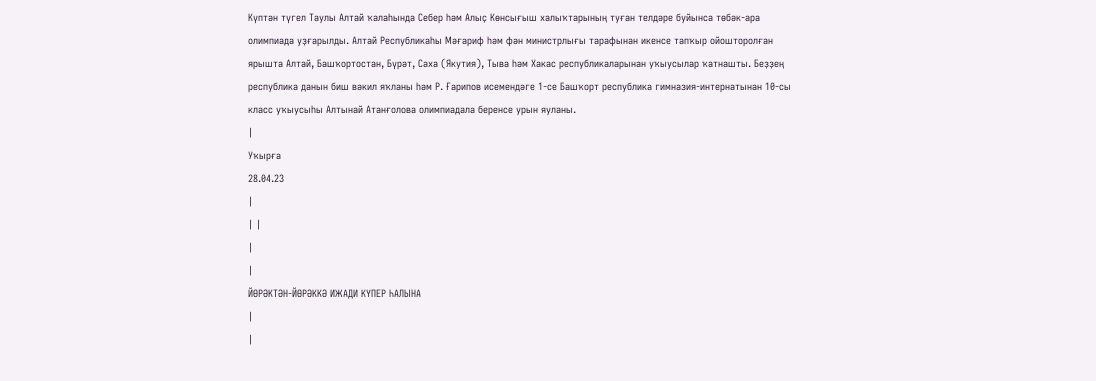Күптән түгел Таулы Алтай ҡалаһында Себер һәм Алыҫ Көнсығыш халыҡтарының туған телдәре буйынса төбәк-ара олимпиада уҙғарылды. Алтай Республикаһы Мәғариф һәм фән министрлығы тарафынан икенсе тапҡыр ойошторолған ярышта Алтай, Башҡортостан, Бүрәт, Саха (Якутия), Тыва һәм Хакас республикаларынан уҡыусылар ҡатнашты. Беҙҙең республика данын биш вәкил яҡланы һәм Р. Ғарипов исемендәге 1-се Башҡорт республика гимназия-интернатынан 10-сы класс уҡыусыһы Алтынай Атанғолова олимпиадала беренсе урын яуланы.
|
Уҡырға
28.04.23
|
| |
|
|
ЙӨРӘКТӘН-ЙӨРӘККӘ ИЖАДИ КҮПЕР ҺАЛЫНА
|
|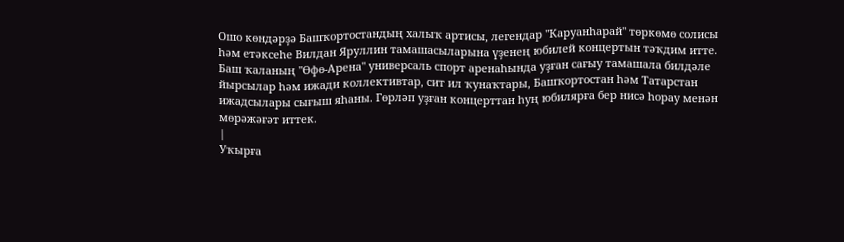Ошо көндәрҙә Башҡортостандың халыҡ артисы, легендар "Каруанһарай" төркөмө солисы һәм етәксеһе Вилдан Яруллин тамашасыларына үҙенең юбилей концертын тәҡдим итте. Баш ҡаланың "Өфө-Арена" универсаль спорт аренаһында уҙған сағыу тамашала билдәле йырсылар һәм ижади коллективтар, сит ил ҡунаҡтары, Башҡортостан һәм Татарстан ижадсылары сығыш яһаны. Гөрләп уҙған концерттан һуң юбилярға бер нисә һорау менән мөрәжәғәт иттек.
|
Уҡырға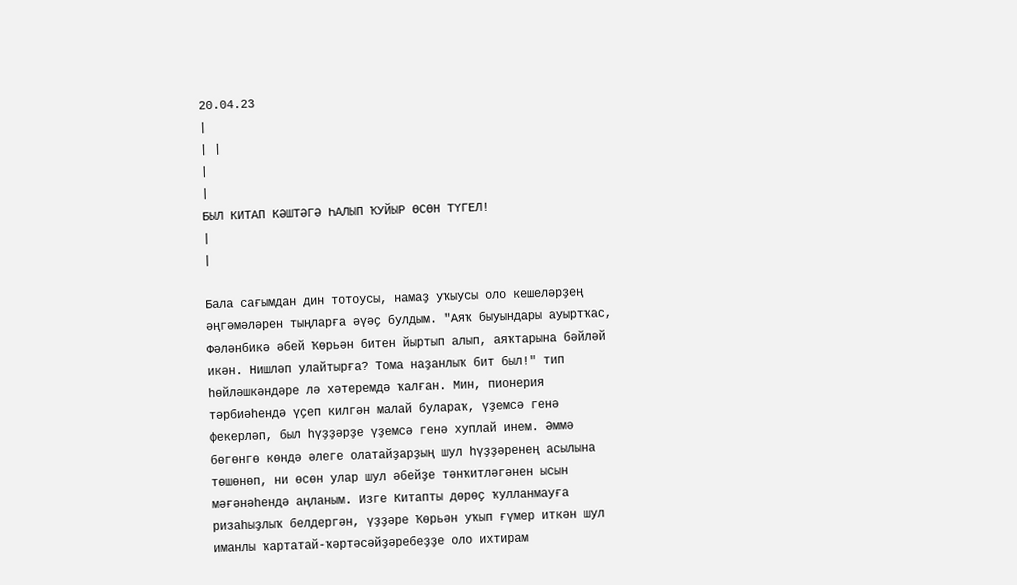20.04.23
|
| |
|
|
БЫЛ КИТАП КӘШТӘГӘ ҺАЛЫП ҠУЙЫР ӨСӨН ТҮГЕЛ!
|
|

Бала сағымдан дин тотоусы, намаҙ уҡыусы оло кешеләрҙең әңгәмәләрен тыңларға әүәҫ булдым. "Аяҡ быуындары ауыртҡас, Фәләнбикә әбей Ҡөрьән битен йыртып алып, аяҡтарына бәйләй икән. Нишләп улайтырға? Тома наҙанлыҡ бит был!" тип һөйләшкәндәре лә хәтеремдә ҡалған. Мин, пионерия тәрбиәһендә үҫеп килгән малай булараҡ, үҙемсә генә фекерләп, был һүҙҙәрҙе үҙемсә генә хуплай инем. Әммә бөгөнгө көндә әлеге олатайҙарҙың шул һүҙҙәренең асылына төшөнөп, ни өсөн улар шул әбейҙе тәнҡитләгәнен ысын мәғәнәһендә аңланым. Изге Китапты дөрөҫ ҡулланмауға ризаһыҙлыҡ белдергән, үҙҙәре Ҡөрьән уҡып ғүмер иткән шул иманлы ҡартатай-ҡәртәсәйҙәребеҙҙе оло ихтирам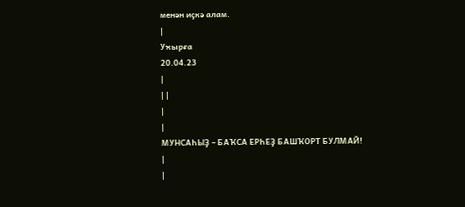менән иҫкә алам.
|
Уҡырға
20.04.23
|
| |
|
|
МУНСАҺЫҘ – БАҠСА ЕРҺЕҘ БАШҠОРТ БУЛМАЙ!
|
|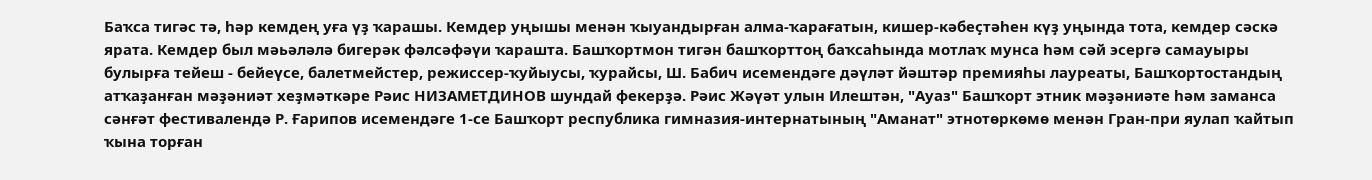Баҡса тигәс тә, һәр кемдең уға үҙ ҡарашы. Кемдер уңышы менән ҡыуандырған алма-ҡарағатын, кишер-кәбеҫтәһен күҙ уңында тота, кемдер сәскә ярата. Кемдер был мәьәләлә бигерәк фәлсәфәүи ҡарашта. Башҡортмон тигән башҡорттоң баҡсаһында мотлаҡ мунса һәм сәй эсергә самауыры булырға тейеш - бейеүсе, балетмейстер, режиссер-ҡуйыусы, ҡурайсы, Ш. Бабич исемендәге дәүләт йәштәр премияһы лауреаты, Башҡортостандың атҡаҙанған мәҙәниәт хеҙмәткәре Рәис НИЗАМЕТДИНОВ шундай фекерҙә. Рәис Жәүәт улын Илештән, "Ауаз" Башҡорт этник мәҙәниәте һәм заманса сәнғәт фестивалендә Р. Ғарипов исемендәге 1-се Башҡорт республика гимназия-интернатының "Аманат" этнотөркөмө менән Гран-при яулап ҡайтып ҡына торған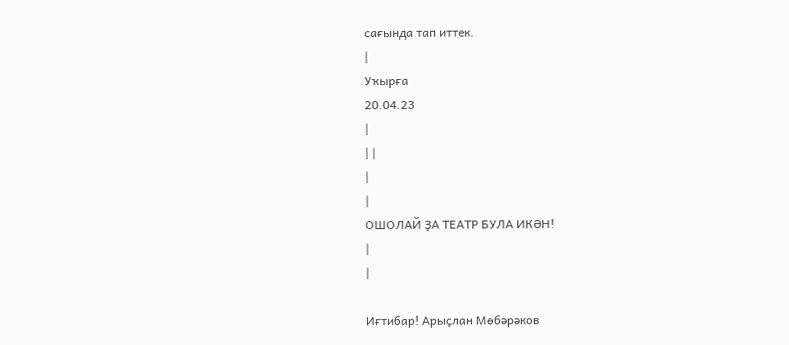сағында тап иттек.
|
Уҡырға
20.04.23
|
| |
|
|
ОШОЛАЙ ҘА ТЕАТР БУЛА ИКӘН!
|
|

Иғтибар! Арыҫлан Мөбәрәков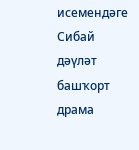исемендәге Сибай дәүләт башҡорт драма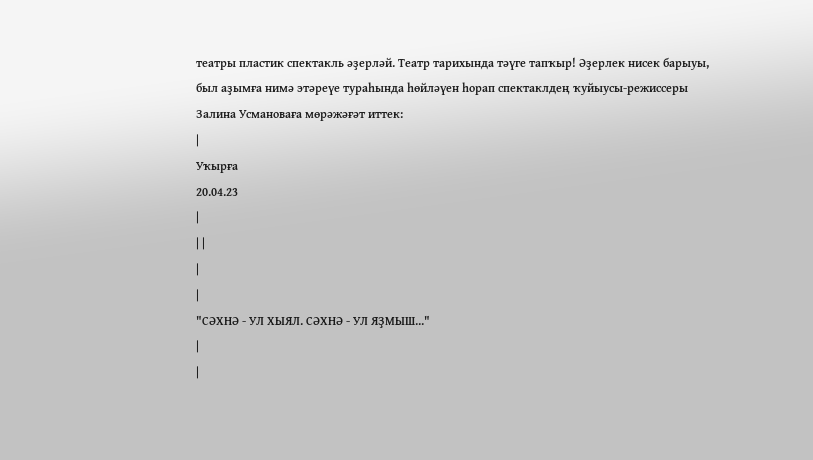театры пластик спектакль әҙерләй. Театр тарихында тәүге тапҡыр! Әҙерлек нисек барыуы, был аҙымға нимә этәреүе тураһында һөйләүен һорап спектаклдең ҡуйыусы-режиссеры Залина Усмановаға мөрәжәғәт иттек:
|
Уҡырға
20.04.23
|
| |
|
|
"СӘХНӘ - УЛ ХЫЯЛ. СӘХНӘ - УЛ ЯҘМЫШ..."
|
|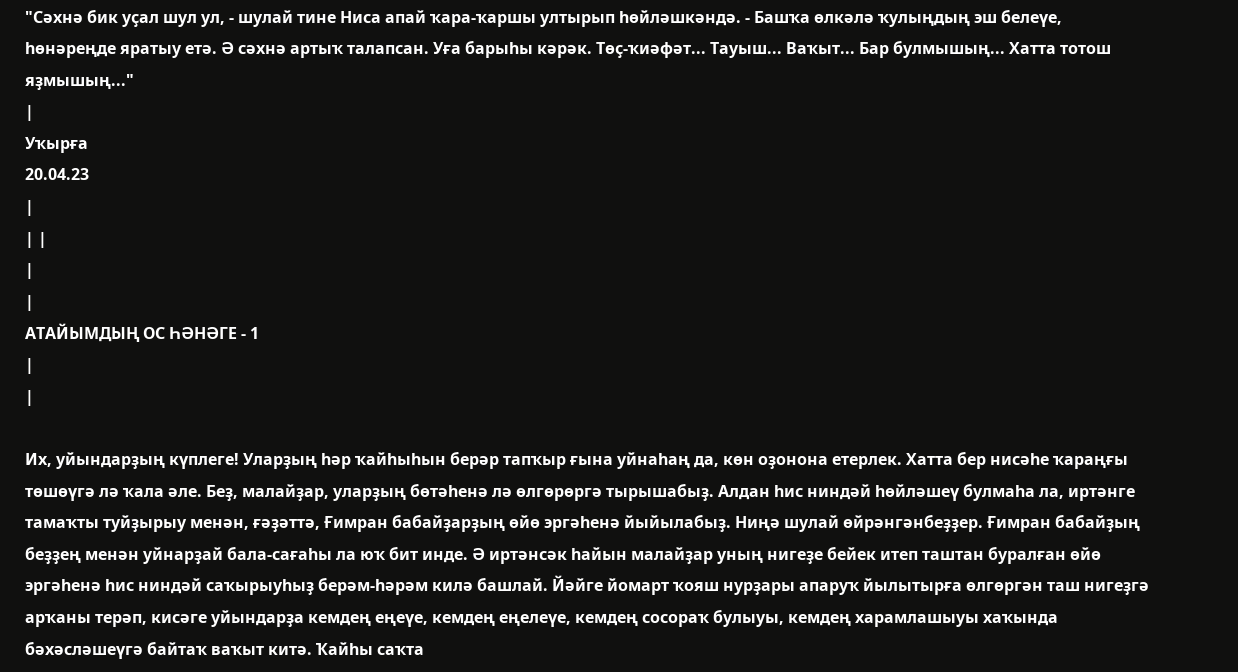"Сәхнә бик уҫал шул ул, - шулай тине Ниса апай ҡара-ҡаршы ултырып һөйләшкәндә. - Башҡа өлкәлә ҡулыңдың эш белеүе, һөнәреңде яратыу етә. Ә сәхнә артыҡ талапсан. Уға барыһы кәрәк. Төҫ-ҡиәфәт... Тауыш... Ваҡыт... Бар булмышың... Хатта тотош яҙмышың..."
|
Уҡырға
20.04.23
|
| |
|
|
АТАЙЫМДЫҢ ОС ҺӘНӘГЕ - 1
|
|

Их, уйындарҙың күплеге! Уларҙың һәр ҡайһыһын берәр тапҡыр ғына уйнаһаң да, көн оҙонона етерлек. Хатта бер нисәһе ҡараңғы төшөүгә лә ҡала әле. Беҙ, малайҙар, уларҙың бөтәһенә лә өлгөрөргә тырышабыҙ. Алдан һис ниндәй һөйләшеү булмаһа ла, иртәнге тамаҡты туйҙырыу менән, ғәҙәттә, Ғимран бабайҙарҙың өйө эргәһенә йыйылабыҙ. Ниңә шулай өйрәнгәнбеҙҙер. Ғимран бабайҙың беҙҙең менән уйнарҙай бала-сағаһы ла юҡ бит инде. Ә иртәнсәк һайын малайҙар уның нигеҙе бейек итеп таштан буралған өйө эргәһенә һис ниндәй саҡырыуһыҙ берәм-һәрәм килә башлай. Йәйге йомарт ҡояш нурҙары апаруҡ йылытырға өлгөргән таш нигеҙгә арҡаны терәп, кисәге уйындарҙа кемдең еңеүе, кемдең еңелеүе, кемдең сосораҡ булыуы, кемдең харамлашыуы хаҡында бәхәсләшеүгә байтаҡ ваҡыт китә. Ҡайһы саҡта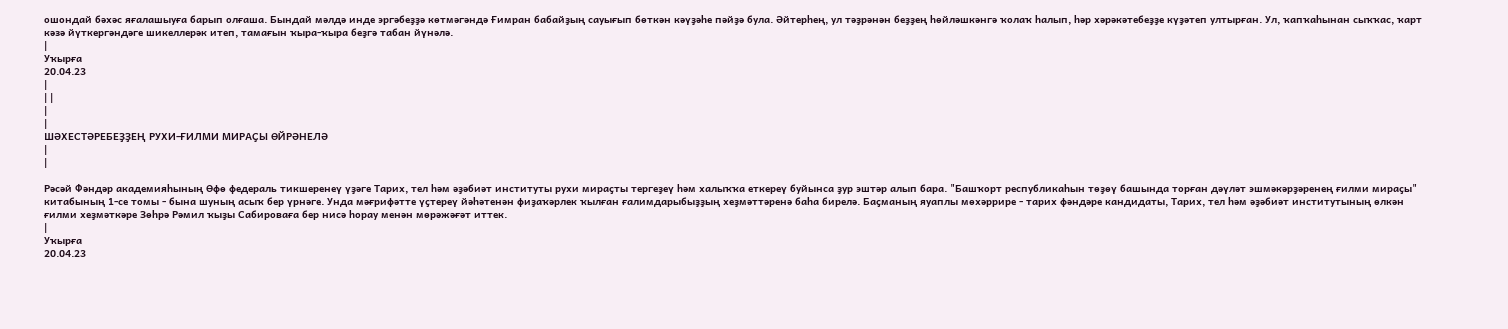ошондай бәхәс яғалашыуға барып олғаша. Бындай мәлдә инде эргәбеҙҙә көтмәгәндә Ғимран бабайҙың сауығып бөткән кәүҙәһе пәйҙә була. Әйтерһең, ул тәҙрәнән беҙҙең һөйләшкәнгә ҡолаҡ һалып, һәр хәрәкәтебеҙҙе күҙәтеп ултырған. Ул, ҡапҡаһынан сыҡҡас, ҡарт кәзә йүткергәндәге шикеллерәк итеп, тамағын ҡыра-ҡыра беҙгә табан йүнәлә.
|
Уҡырға
20.04.23
|
| |
|
|
ШӘХЕСТӘРЕБЕҘҘЕҢ РУХИ-ҒИЛМИ МИРАҪЫ ӨЙРӘНЕЛӘ
|
|

Рәсәй Фәндәр академияһының Өфө федераль тикшеренеү үҙәге Тарих, тел һәм әҙәбиәт институты рухи мираҫты тергеҙеү һәм халыҡҡа еткереү буйынса ҙур эштәр алып бара. "Башҡорт республикаһын төҙөү башында торған дәүләт эшмәкәрҙәренең ғилми мираҫы" китабының 1-се томы - бына шуның асыҡ бер үрнәге. Унда мәғрифәтте үҫтереү йәһәтенән фиҙаҡәрлек ҡылған ғалимдарыбыҙҙың хеҙмәттәренә баһа бирелә. Баҫманың яуаплы мөхәррире - тарих фәндәре кандидаты, Тарих, тел һәм әҙәбиәт институтының өлкән ғилми хеҙмәткәре Зөһрә Рәмил ҡыҙы Сабироваға бер нисә һорау менән мөрәжәғәт иттек.
|
Уҡырға
20.04.23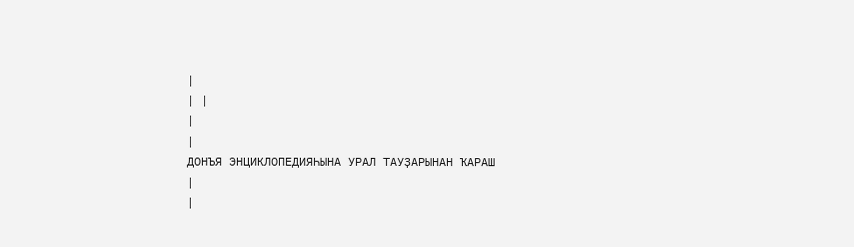|
| |
|
|
ДОНЪЯ ЭНЦИКЛОПЕДИЯҺЫНА УРАЛ ТАУҘАРЫНАН ҠАРАШ
|
|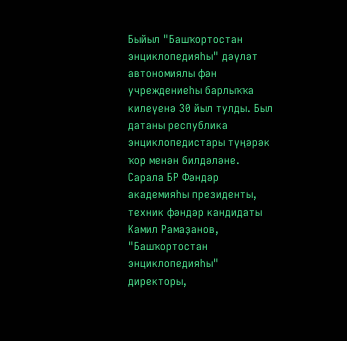Быйыл "Башҡортостан энциклопедияһы" дәүләт автономиялы фән учреждениеһы барлыҡҡа килеүенә 30 йыл тулды. Был датаны республика энциклопедистары түңәрәк ҡор менән билдәләне. Сарала БР Фәндәр академияһы президенты, техник фәндәр кандидаты Камил Рамаҙанов, "Башҡортостан энциклопедияһы" директоры,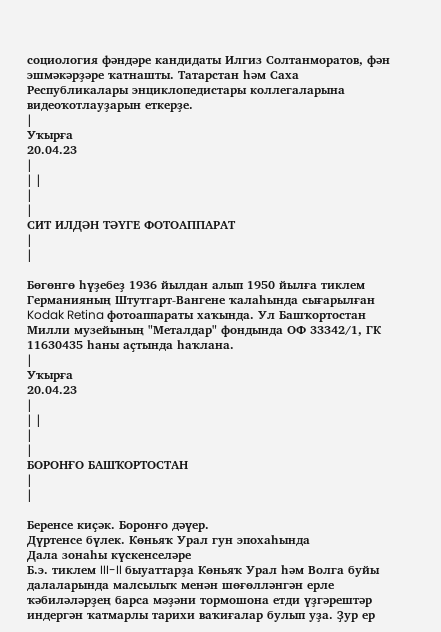социология фәндәре кандидаты Илгиз Солтанморатов, фән эшмәкәрҙәре ҡатнашты. Татарстан һәм Саха Республикалары энциклопедистары коллегаларына видеоҡотлауҙарын еткерҙе.
|
Уҡырға
20.04.23
|
| |
|
|
СИТ ИЛДӘН ТӘҮГЕ ФОТОАППАРАТ
|
|

Бөгөнгө һүҙебеҙ 1936 йылдан алып 1950 йылға тиклем Германияның Штутгарт-Вангене ҡалаһында сығарылған Kodak Retina фотоаппараты хаҡында. Ул Башҡортостан Милли музейының "Металдар" фондында ОФ 33342/1, ГК 11630435 һаны аҫтында һаҡлана.
|
Уҡырға
20.04.23
|
| |
|
|
БОРОНҒО БАШҠОРТОСТАН
|
|

Беренсе киҫәк. Боронғо дәүер.
Дүртенсе бүлек. Көньяҡ Урал гун эпохаһында
Дала зонаһы күскенселәре
Б.э. тиклем III-II быуаттарҙа Көньяҡ Урал һәм Волга буйы далаларында малсылыҡ менән шөғөлләнгән ерле ҡәбиләләрҙең барса мәҙәни тормошона етди үҙгәрештәр индергән ҡатмарлы тарихи ваҡиғалар булып уҙа. Ҙур ер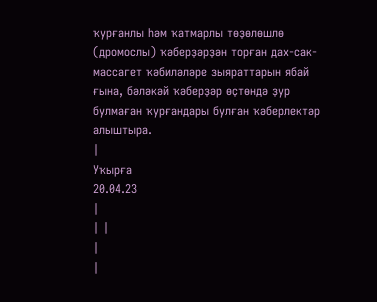ҡурғанлы һәм ҡатмарлы төҙөлөшлө (дромослы) ҡәберҙәрҙән торған дах-сак-массагет ҡәбиләләре зыяраттарын ябай ғына, бәләкәй ҡәберҙәр өҫтөндә ҙур булмаған ҡурғандары булған ҡәберлектәр алыштыра.
|
Уҡырға
20.04.23
|
| |
|
|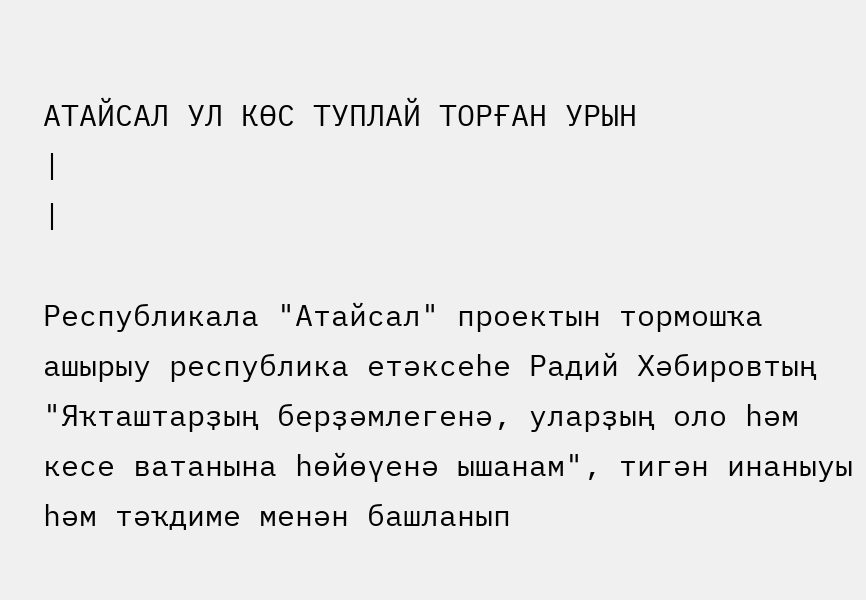АТАЙСАЛ УЛ КӨС ТУПЛАЙ ТОРҒАН УРЫН
|
|

Республикала "Атайсал" проектын тормошҡа ашырыу республика етәксеһе Радий Хәбировтың "Яҡташтарҙың берҙәмлегенә, уларҙың оло һәм кесе ватанына һөйөүенә ышанам", тигән инаныуы һәм тәҡдиме менән башланып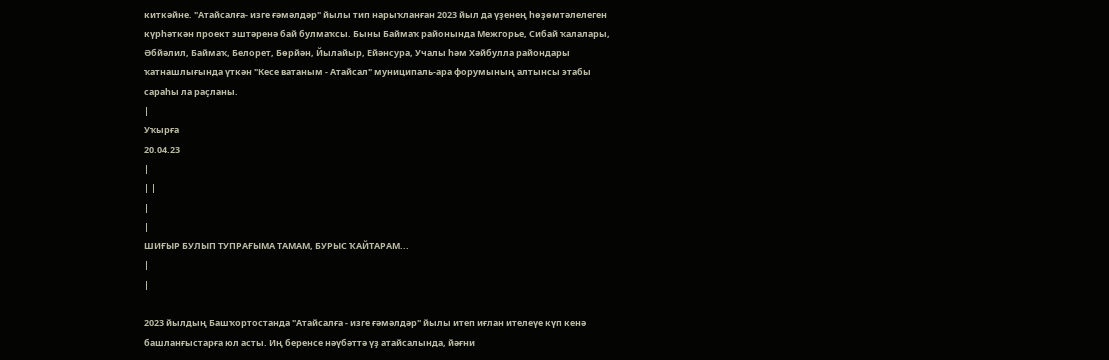киткәйне. "Атайсалға- изге ғәмәлдәр" йылы тип нарыҡланған 2023 йыл да үҙенең һөҙөмтәлелеген күрһәткән проект эштәренә бай булмаҡсы. Быны Баймаҡ районында Межгорье, Сибай ҡалалары, Әбйәлил, Баймаҡ, Белорет, Бөрйән, Йылайыр, Ейәнсура, Учалы һәм Хәйбулла райондары ҡатнашлығында үткән "Кесе ватаным - Атайсал" муниципаль-ара форумының алтынсы этабы сараһы ла раҫланы.
|
Уҡырға
20.04.23
|
| |
|
|
ШИҒЫР БУЛЫП ТУПРАҒЫМА ТАМАМ, БУРЫС ҠАЙТАРАМ...
|
|

2023 йылдың Башҡортостанда "Атайсалға - изге ғәмәлдәр" йылы итеп иғлан ителеүе күп кенә башланғыстарға юл асты. Иң беренсе нәүбәттә үҙ атайсалында, йәғни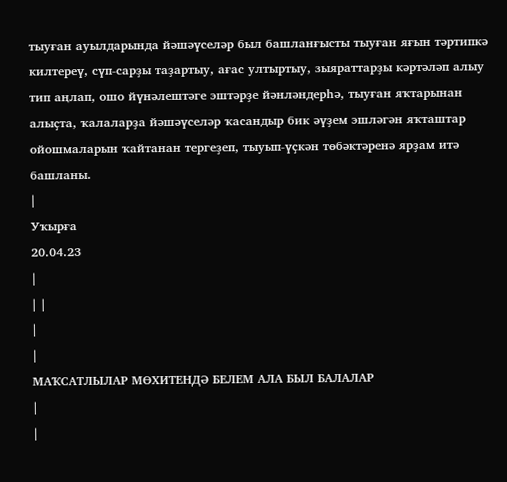тыуған ауылдарында йәшәүселәр был башланғысты тыуған яғын тәртипкә килтереү, сүп-сарҙы таҙартыу, ағас ултыртыу, зыяраттарҙы кәртәләп алыу тип аңлап, ошо йүнәлештәге эштәрҙе йәнләндерһә, тыуған яҡтарынан алыҫта, ҡалаларҙа йәшәүселәр ҡасандыр бик әүҙем эшләгән яҡташтар ойошмаларын ҡайтанан тергеҙеп, тыуып-үҫкән төбәктәренә ярҙам итә башланы.
|
Уҡырға
20.04.23
|
| |
|
|
МАҠСАТЛЫЛАР МӨХИТЕНДӘ БЕЛЕМ АЛА БЫЛ БАЛАЛАР
|
|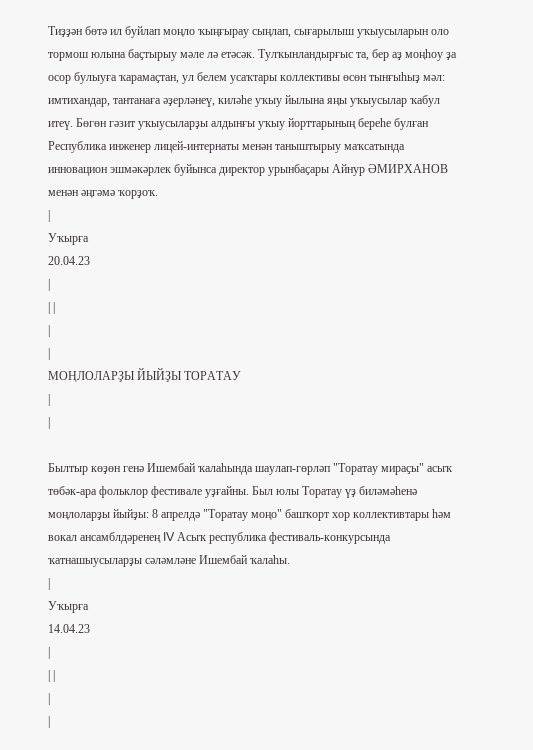Тиҙҙән бөтә ил буйлап моңло ҡыңғырау сыңлап, сығарылыш уҡыусыларын оло тормош юлына баҫтырыу мәле лә етәсәк. Тулҡынландырғыс та, бер аҙ моңһоу ҙа осор булыуға ҡарамаҫтан, ул белем усаҡтары коллективы өсөн тынғыһыҙ мәл: имтихандар, тантанаға әҙерләнеү, киләһе уҡыу йылына яңы уҡыусылар ҡабул итеү. Бөгөн гәзит уҡыусыларҙы алдынғы уҡыу йорттарының береһе булған Республика инженер лицей-интернаты менән таныштырыу маҡсатында инновацион эшмәкәрлек буйынса директор урынбаҫары Айнур ӘМИРХАНОВ менән әңгәмә ҡорҙоҡ.
|
Уҡырға
20.04.23
|
| |
|
|
МОҢЛОЛАРҘЫ ЙЫЙҘЫ ТОРАТАУ
|
|

Былтыр көҙөн генә Ишембай ҡалаһында шаулап-гөрләп "Торатау мираҫы" асыҡ төбәк-ара фольклор фестивале уҙғайны. Был юлы Торатау үҙ биләмәһенә моңлоларҙы йыйҙы: 8 апрелдә "Торатау моңо" башҡорт хор коллективтары һәм вокал ансамблдәренең IV Асыҡ республика фестиваль-конкурсында ҡатнашыусыларҙы сәләмләне Ишембай ҡалаһы.
|
Уҡырға
14.04.23
|
| |
|
|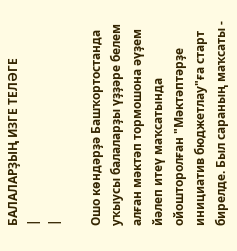БАЛАЛАРҘЫҢ ИЗГЕ ТЕЛӘГЕ
|
|

Ошо көндәрҙә Башҡортостанда уҡыусы балаларҙы үҙҙәре белем алған мәктәп тормошона әүҙем йәлеп итеү маҡсатында ойошторолған "Мәктәптәрҙе инициатив бюджетлау"ға старт бирелде. Был сараның маҡсаты -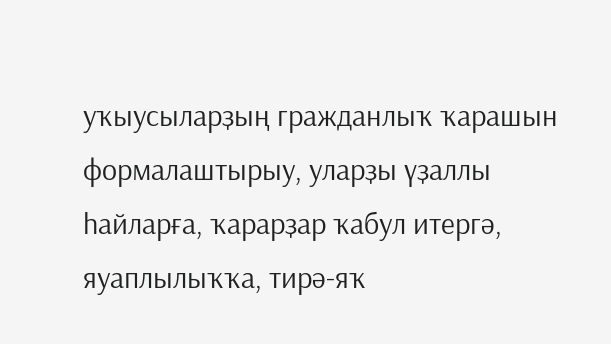уҡыусыларҙың гражданлыҡ ҡарашын формалаштырыу, уларҙы үҙаллы һайларға, ҡарарҙар ҡабул итергә, яуаплылыҡҡа, тирә-яҡ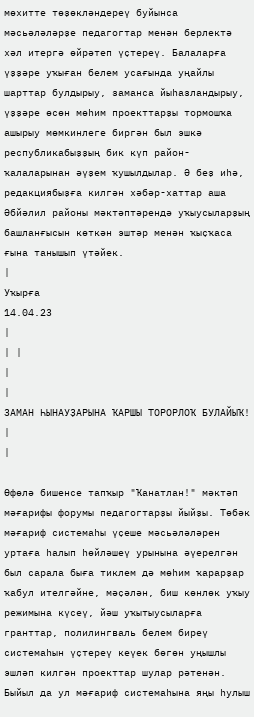мөхитте төҙөкләндереү буйынса мәсьәләләрҙе педагогтар менән берлектә хәл итергә өйрәтеп үҫтереү. Балаларға үҙҙәре уҡыған белем усағында уңайлы шарттар булдырыу, заманса йыһазландырыу, үҙҙәре өсөн мөһим проекттарҙы тормошҡа ашырыу мөмкинлеге биргән был эшкә республикабыҙҙың бик күп район-ҡалаларынан әүҙем ҡушылдылар. Ә беҙ иһә, редакциябыҙға килгән хәбәр-хаттар аша Әбйәлил районы мәктәптәрендә уҡыусыларҙың башланғысын көткән эштәр менән ҡыҫҡаса ғына танышып үтәйек.
|
Уҡырға
14.04.23
|
| |
|
|
ЗАМАН ҺЫНАУҘАРЫНА ҠАРШЫ ТОРОРЛОҠ БУЛАЙЫҠ!
|
|

Өфөлә бишенсе тапҡыр "Ҡанатлан!" мәктәп мәғарифы форумы педагогтарҙы йыйҙы. Төбәк мәғариф системаһы үҫеше мәсьәләләрен уртаға һалып һөйләшеү урынына әүерелгән был сарала быға тиклем дә мөһим ҡарарҙар ҡабул ителгәйне, мәҫәлән, биш көнлөк уҡыу режимына күсеү, йәш уҡытыусыларға гранттар, полилингваль белем биреү системаһын үҫтереү кеүек бөгөн уңышлы эшләп килгән проекттар шулар рәтенән. Быйыл да ул мәғариф системаһына яңы һулыш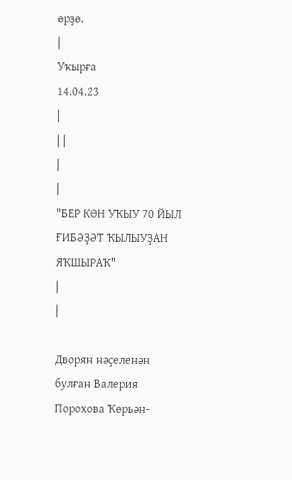өрҙө.
|
Уҡырға
14.04.23
|
| |
|
|
"БЕР КӨН УҠЫУ 70 ЙЫЛ ҒИБӘҘӘТ ҠЫЛЫУҘАН ЯҠШЫРАҠ"
|
|

Дворян нәҫеленән булған Валерия Порохова Ҡөрьән-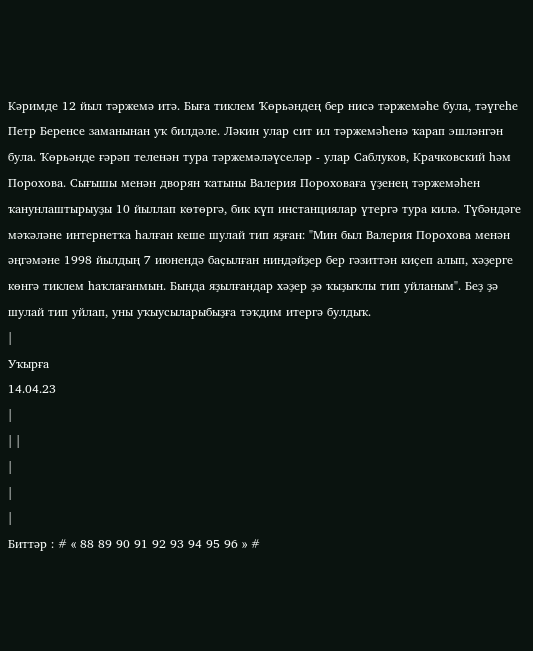Кәримде 12 йыл тәржемә итә. Быға тиклем Ҡөрьәндең бер нисә тәржемәһе була, тәүгеһе Петр Беренсе заманынан уҡ билдәле. Ләкин улар сит ил тәржемәһенә ҡарап эшләнгән була. Ҡөрьәнде ғәрәп теленән тура тәржемәләүселәр - улар Саблуков, Крачковский һәм Порохова. Сығышы менән дворян ҡатыны Валерия Пороховаға үҙенең тәржемәһен ҡанунлаштырыуҙы 10 йыллап көтөргә, бик күп инстанциялар үтергә тура килә. Түбәндәге мәҡәләне интернетҡа һалған кеше шулай тип яҙған: "Мин был Валерия Порохова менән әңгәмәне 1998 йылдың 7 июнендә баҫылған ниндәйҙер бер гәзиттән киҫеп алып, хәҙерге көнгә тиклем һаҡлағанмын. Бында яҙылғандар хәҙер ҙә ҡыҙыҡлы тип уйланым". Беҙ ҙә шулай тип уйлап, уны уҡыусыларыбыҙға тәҡдим итергә булдыҡ.
|
Уҡырға
14.04.23
|
| |
|
|
|
Биттәр : # « 88 89 90 91 92 93 94 95 96 » #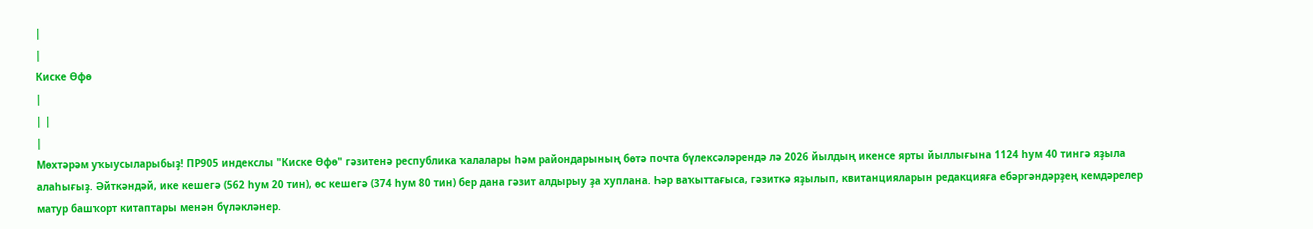|
|
Киске Өфө
|
| |
|
Мөхтәрәм уҡыусыларыбыҙ! ПР905 индекслы "Киске Өфө" гәзитенә республика ҡалалары һәм райондарының бөтә почта бүлексәләрендә лә 2026 йылдың икенсе ярты йыллығына 1124 һум 40 тингә яҙыла алаһығыҙ. Әйткәндәй, ике кешегә (562 һум 20 тин), өс кешегә (374 һум 80 тин) бер дана гәзит алдырыу ҙа хуплана. Һәр ваҡыттағыса, гәзиткә яҙылып, квитанцияларын редакцияға ебәргәндәрҙең кемдәрелер матур башҡорт китаптары менән бүләкләнер.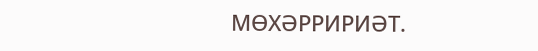МӨХӘРРИРИӘТ.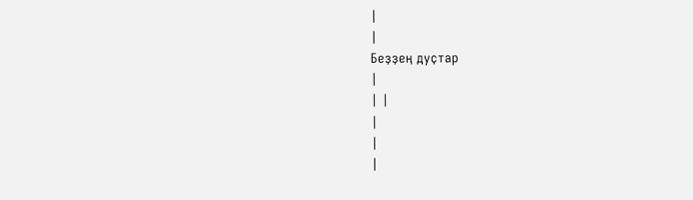|
|
Беҙҙең дуҫтар
|
| |
|
|
|